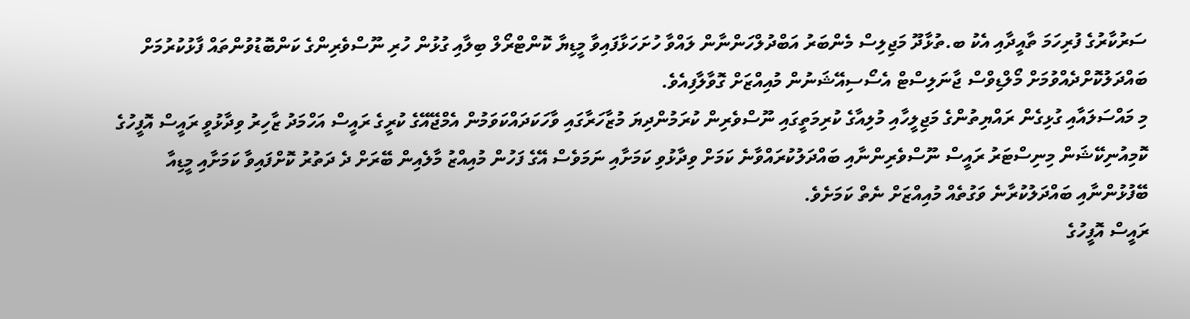ސަރުކާރުގެ ފުރިހަމަ ތާއީދާއި އެކު ބ.ތުޅާދޫ މަޖިލިސް މެންބަރު އަބްދުލްހަންނާން ލައްވާ ހުށަހަޅާފައިވާ މީޑިޔާ ކޮންޓްރޯލް ބިލާއި ގުޅުން ހުރި ނޫސްވެރިންގެ ކަންބޮޑުވުންތައް ފާޅުކުރުމަށް ބައްދަލުކޮށްދެއްވުމަށް މޯލްޑިވްސް ޖާނަލިސްޓް އެސޯސިއޭޝަނުން މުއިއްޒަށް ގޮވާލާފިއެވެ.
މި މައްސަލައާއި ގުޅިގެން ރައްޔިތުންގެ މަޖިލީހާއި މުލިއާގެ ކުރިމަތީގައި ނޫސްވެރިން ކުރަމުންދިޔަ މުޒާހަރާގައި ވާހަކަދައްކަވަމުން އެމްޖޭއޭގެ ކުރީގެ ރައީސް އަހްމަދު ޒާހިރު ވިދާޅުވީ ރައީސް އޮފީހުގެ ކޮމިއުނިކޭޝަން މިނިސްޓަރު ރައީސް ނޫސްވެރިންނާއި ބައްދަލުކުރައްވާނެ ކަމަށް ވިދާޅުވި ކަމަށާއި ނަމަވެސް އޭގެ ފަހުން މުއިއްޒު މާލެއިން ބޭރަށް ދެ ދަތުރު ކޮށްފައިވާ ކަމަށާއި މީޑިއާ ބޭފުޅުންނާއި ބައްދަލުކުރާނެ ވަގުތެއް މުއިއްޒަށް ނެތް ކަމަށެވެ.
ރައީސް އޮފީހުގެ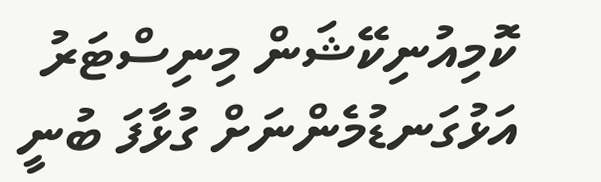ކޮމިއުނިކޭޝަން މިނިސްޓަރު އަޅުގަނޑުމެންނަށް ގުޅާފަ ބުނީ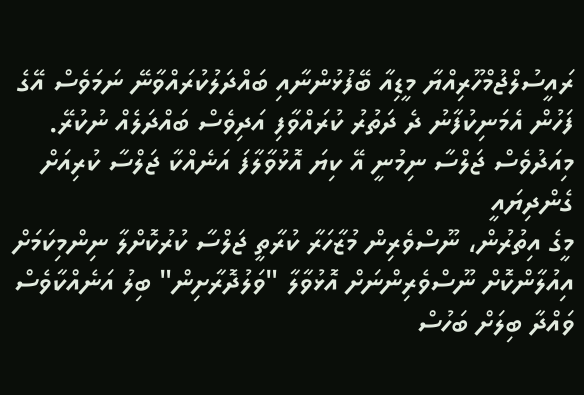ރައީސުލްޖުމްހޫރިއްޔާ މީޑިއާ ބޭފުޅުންނާއި ބައްދަލުކުރައްވާނޭ ނަމަވެސް އޭގެ ފަހުން އެމަނިކުފާނު ދެ ދަތުރު ކުރައްވާފި އަދިވެސް ބައްދަލެއް ނުކުރޭ. މިއަދުވެސް ޖަލްސާ ނިމުނީ އޭ ކިޔަ އޮޅުވާލާފަ އަނެއްކާ ޖަލްސާ ކުރިއަށް ގެންދިޔައީ
މީގެ އިތުރުން، ނޫސްވެރިން މުޒާހަރާ ކުރާތީ ޖަލްސާ ކުރުކޮށްލާ ނިންމިކަމަށް އިއުލާންކޮށް ނޫސްވެރިންނަށް އޮޅުވާލާ "ވަލުދޮރާށިން" ބިލު އަނެއްކާވެސް ވައްދާ ބިލަށް ބަހުސް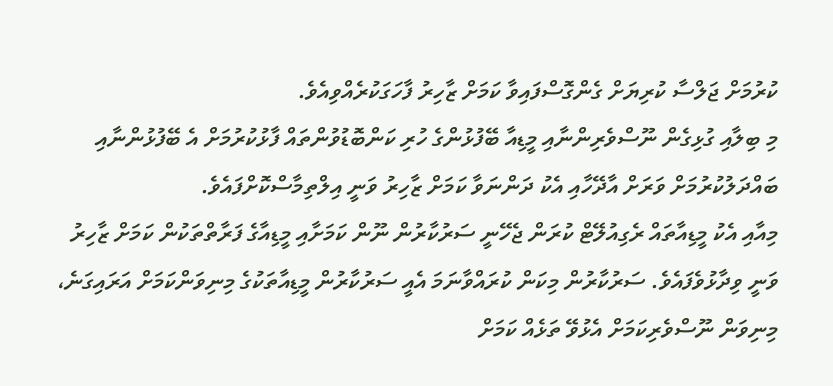ކުރުމަށް ޖަލްސާ ކުރިޔަށް ގެންގޮސްފައިވާ ކަމަށް ޒާހިރު ފާހަގަކުރެއްވިއެވެ.
މި ބިލާއި ގުޅިގެން ނޫސްވެރިންނާއި މީޑިއާ ބޭފުޅުންގެ ހުރި ކަންބޮޑުވުންތައް ފާޅުކުރުމަށް އެ ބޭފުޅުންނާއި ބައްދަލުކުރުމަށް ވަރަށް އާދޭހާއި އެކު ދަންނަވާ ކަމަށް ޒާހިރު ވަނީ އިލްތިމާސްކޮށްފައެވެ.
މިއާއި އެކު މީޑިއާތައް ރެގިއުލޭޓް ކުރަން ޖެހޭނީ ސަރުކާރުން ނޫން ކަމަށާއި މީޑިއާގެ ފަރާތްތަކުން ކަމަށް ޒާހިރު ވަނީ ވިދާޅުވެފައެވެ. ސަރުކާރުން މިކަން ކުރައްވާނަމަ އެއީ ސަރުކާރުން މީޑިއާތަކުގެ މިނިވަންކަމަށް އަރައިގަނެ، މިނިވަން ނޫސްވެރިކަމަށް އެޅުވޭ ތަޅެއް ކަމަށް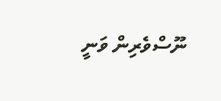ނޫސްވެރިން ވަނީ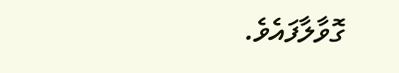ގޮވާލާފައެވެ.